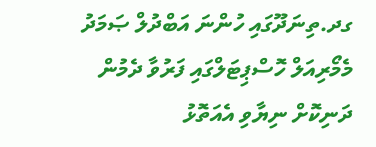ގދ.ތިނަދޫގައި ހުންނަ އަބްދުލް ޞަމަދު މެމޯރިއަލް ހޮސްޕިޓަލްގައި ފަރުވާ ދެމުން ދަނިކޮށް ނިޔާވި އެއަތޮޅު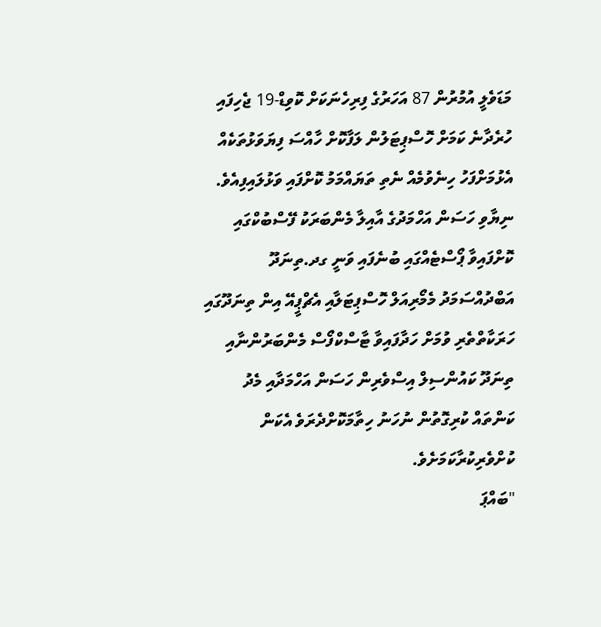މަޑަވެލީ އުމުރުން 87 އަހަރުގެ ފިރިހެނަކަށް ކޮވިޑް-19 ޖެހިފައި ހުރެދާނެ ކަމަށް ހޮސްޕިޓަލުން ލަފާކޮށް ހާއްސަ ފިޔަވަޅުތަކެއް އެޅުމަށްފަހު ހިނެވުމެއް ނެތި ތަޔައްމަމު ކޮށްފައި ވަޅުލައިފިއެވެ.
ނިޔާވި ހަސަން އަހްމަދުގެ އާއިލާ މެންބަރަކު ފޭސްބުކްގައި ކޮށްފައިވާ ޕޯސްޓެއްގައި ބުނެފައި ވަނީ ގދ.ތިނަދޫ އަބްދުއްސަމަދު މެމޯރިއަލް ހޮސްޕިޓަލާއި އެޗްޕީއޭ އިން ތިނަދޫގައި ހަރަކާތްތެރި ވުމަށް ހަދާފައިވާ ޓާސްކްފޯސް މެންބަރުންނާއި ތިނަދޫ ކައުންސިލް އިސްވެރިން ހަސަން އަހްމަދާއި މެދު ކަންތައް ކުރިގޮތުން ނުހަނު ހިތާމަކޮށްދެރަވެ އެކަން ކުށްވެރިކުރާކަމަށެވެ.
"ބައްޕަ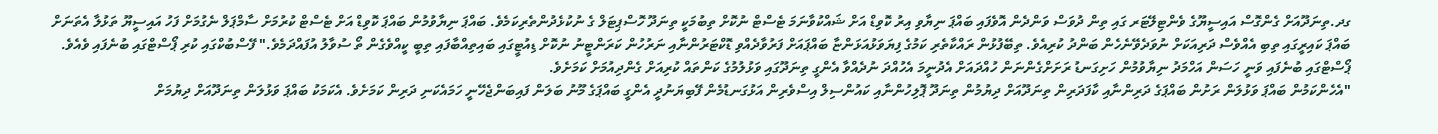ގދ.ތިނަދޫއަށް ގެންގޮސް އައިސީޔޫގެ ވެންޓިލޭޓަރ ގައި ތިން ދުވަސް ވަންދެން އޮވެފައި ބައްޕަ ނިޔާވި އިރު ކޮވިޑް އަށް ޝައްކުވާނަމަ ޓެސްޓް ނުކޮށް ތިބުމަކީ ތިނަދޫ ހޮސްޕިޓަލް ގެ ނުކުޅެދުންތެރިކަމެވެ. ބައްޕަ ނިޔާވުމުން ބައްޕަ ކޮވިޑް އަށް ޓެސްޓް ކުރުމަށް ސާމްޕަލް ނެގުމަށް ފަހު އައިސީޔޫ ތަޅުލާ އެތަނަށް ބައްޕަ ކައިރީގައި ތިބި އެއްވެސް ދަރިއަކަށް ނުވަދެވޭނެހެން ބަންދު ކުރިއެވެ. ތިބޭފުޅުން ރައްކާތެރި ކަމުގެ ފިޔަވަޅުއަޅަންޏާ ބައްޕައަށް ފަރުވާދެއްވި ޑޮކްޓަރުންނާއި ނަރުހުން ކަރަންޓީނު ނުކޮށް ޑިއުޓީގައި ބައިތިއްބާފައި ތިބީ ކީއްވެގެން ތޯ ސުވާލު އުފައްދަމެވެ." ފޭސްބުކްގައި ކުރި ޕޯސްޓްގައި ބުނެފައި ވެއެވެ.
ޕޯސްޓްގައި ބުނެފައި ވަނީ ހަސަން އަހްމަދު ނިޔާވުމުން ހަށިގަނޑު ރަށަށްގެންނަން ހުއްދައަށް އެދުނީމަ އެހުއްދަ ނުދެއްވާ އެންގީ ތިނަދޫގައި ވަޅުލުމުގެ ކަންތައް ކުރިއަށް ގެންދިއުމަށް ކަމަށެވެ.
"އެހެންކަމުން ބައްޕަ ވަޅުލަން ރަށުން ބައްޕަގެ ދަރިންނާއި ކާފަދަރިން ތިނަދޫއަށް ދިޔުމުން ތިނަދޫ ޕޮލިހުންނާއި ކައުންސިލް އިސްވެރިން އަޅުގަނޑުމެން ފޭބިޔަނުދީ އެންގީ ބައްޕަގެ މޫނު ބަލަން ފައިބަންޖެހޭނީ ހަމައެކަނި ދަރިން ކަމަށެވެ. އެކަމަކު ބައްޕަ ވަޅުލަން ތިނަދޫއަށް ދިޔުމަށް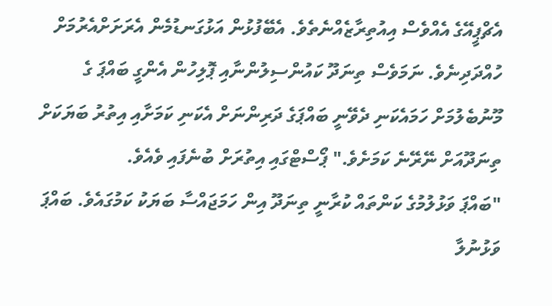އެޗްޕީއޭގެ އެއްވެސް އިއުތިރާޒެއްނެތެވެ. އެބޭފުޅުން އަޅުގަނޑުމެން އެރަށަށްއެރުމަށް ހުއްދަދިނެވެ. ނަމަވެސް ތިނަދޫ ކައުންސިލުންނާއި ޕޮލިހުން އެންގީ ބައްޕަ ގެ މޫނުބެލުމަށް ހަމައެކަނި ދެވޭނީ ބައްޕަގެ ދަރިންނަށް އެކަނި ކަމަށާއި އިތުރު ބަޔަކަށް ތިނަދޫއަށް ނޭރޭނެ ކަމަށެވެ." ޕޯސްޓްގައި އިތުރަށް ބުނެފައި ވެއެވެ.
"ބައްޕަ ވަޅުލުމުގެ ކަންތައް ކުރާނީ ތިނަދޫ އިން ހަމަޖައްސާ ބަޔަކު ކަމުގައެވެ. ބައްޕަ ވަޅުނުލާ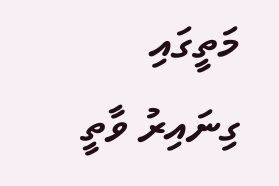މަތީގައި ގިނައިރު ވާތީ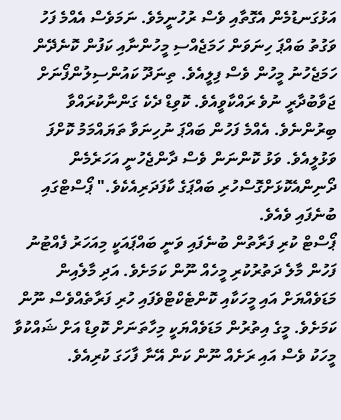އަޅުގަނޑުމެން އެގޮތާއި ވެސް ރުހުނީމެވެ. ނަމަވެސް އެއްމެ ފަހު ވަގުތު ބައްޕަ ހިނަވަން ހަމަޖެއްސި މީހުންނާއި ކަފުން ކޮނެދޭން ހަމަޖެހުނު މީހުން ވެސް ފިލީއެވެ. ތިނަދޫ ކައުންސިލުންފޯނަށް ޖަވާބުދާރީ ނުވެ ރައްކާވީއެވެ. ކޮވިޑް ދެކެ ގަންނާކުރައްވާ ބިރުންނެވެ. އެއްމެ ފަހުން ބައްޕަ ނުހިނަވާ ތަޔައްމަމު ކޮށްފަ ވަޅުލީއެވެ. ވަޅު ކޮންނަން ވެސް ދާންޖެހުނީ އަހަރެމެން ދޯނިންއެކޮޅަށްގޮސްހުރި ބައްޕަގެ ކާފަދަރިއެކެވެ." ޕޯސްޓްގައި ބުނެފައި ވެއެވެ.
ޕޯސްޓް ކުރި ފަރާތުން ބުނެފައި ވަނީ ބައްޕައަކީ މިއަހަރު ފެއްޓުނު ފަހުން މާލެ ދަތުރުކުރި މީހެއް ނޫން ކަމަށެވެ. އަދި މާލެއިން މަޑަވެއްޔަށް އައި މީހަކާއި ކޮންޓެކްޓްވެފައި ހުރި ފަރާތެއްވެސް ނޫން ކަމަށެވެ. މީގެ އިތުރުން މަޑަވެއްޔަކީ މިހާތަނަށް ކޮވިޑް އަށް ޝައްކުވާ މީހަކު ވެސް އައި ރަށެއް ނޫން ކަން އޭނާ ފާހަގަ ކުރިއެވެ.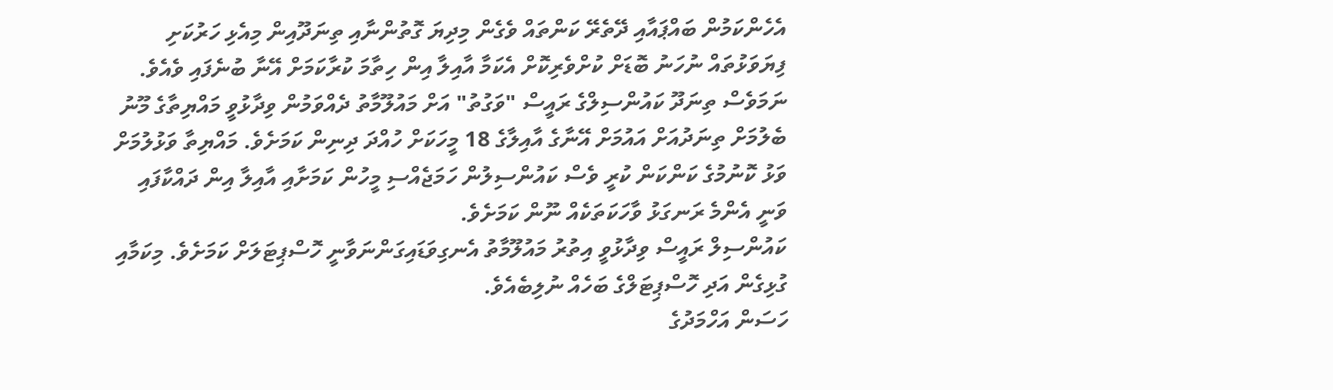އެހެންކަމުން ބައްޕައާއި ދޭތެރޭ ކަންތައް ވެގެން މިދިޔަ ގޮތުންނާއި ތިނަދޫއިން މިއެޅި ހަރުކަށި ފިޔަވަޅުތައް ނުހަނު ބޮޑަށް ކުށްވެރިކޮށް އެކަމާ އާއިލާ އިން ހިތާމަ ކުރާކަމަށް އޭނާ ބުނެފައި ވެއެވެ.
ނަމަވެސް ތިނަދޫ ކައުންސިލްގެ ރައީސް "ވަގުތު" އަށް މައުލޫމާތު ދެއްވަމުން ވިދާޅުވީ މައްޔިތާގެ މޫނު ބެލުމަށް ތިނަދުއަށް އައުމަށް އޭނާގެ އާއިލާގެ 18 މީހަކަށް ހުއްދަ ދިނިން ކަމަށެވެ. މައްޔިތާ ވަޅުލުމަށް ވަޅު ކޮނުމުގެ ކަންކަން ކުރީ ވެސް ކައުންސިލުން ހަމަޖެއްސި މީހުން ކަމަށާއި އާއިލާ އިން ދައްކާފައި ވަނީ އެންމެ ރަނގަޅު ވާހަކަތަކެއް ނޫން ކަމަށެވެ.
ކައުންސިލް ރައީސް ވިދާޅުވީ އިތުރު މައުލޫމާތު އެނގިވަޑައިގަންނަވާނީ ހޮސްޕިޓަލަށް ކަމަށެވެ. މިކަމާއި ގުޅިގެން އަދި ހޮސްޕިޓަލްގެ ބަހެއް ނުލިބެއެވެ.
ހަސަން އަހްމަދުގެ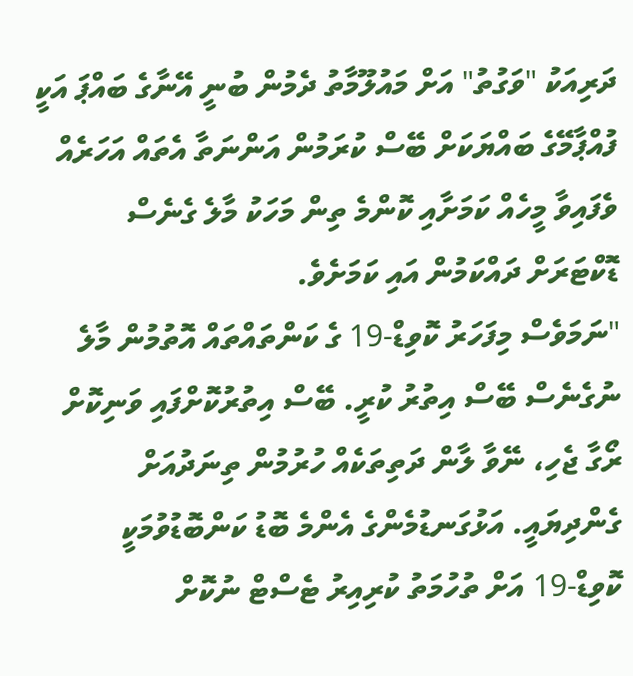ދަރިއަކު "ވަގުތު" އަށް މައުލޫމާތު ދެމުން ބުނީ އޭނާގެ ބައްޕަ އަކީ ފުއްޕާމޭގެ ބައްޔަކަށް ބޭސް ކުރަމުން އަންނަތާ އެތައް އަހަރެއް ވެފައިވާ މީހެއް ކަމަށާއި ކޮންމެ ތިން މަހަކު މާލެ ގެނެސް ޑޮކްޓަރަށް ދައްކަމުން އައި ކަމަށެވެ.
"ނަމަވެސް މިފަހަރު ކޮވިޑް-19 ގެ ކަންތައްތައް އޮތުމުން މާލެ ނުގެނެސް ބޭސް އިތުރު ކުރީ. ބޭސް އިތުރުކޮށްފައި ވަނިކޮށް ރޯގާ ޖެހި، ނޭވާ ލާން ދަތިތަކެއް ހުރުމުން ތިނަދުއަށް ގެންދިޔައީ. އަޅުގަނޑުމެންގެ އެންމެ ބޮޑު ކަންބޮޑުވުމަކީ ކޮވިޑް-19 އަށް ތުހުމަތު ކުރިއިރު ޓެސްޓް ނުކޮށް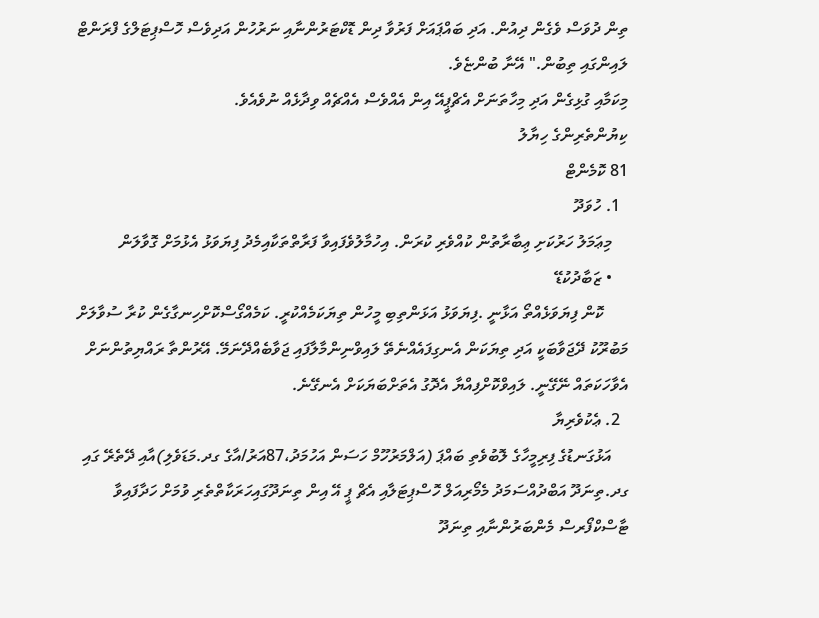ތިން ދުވަސް ވެގެން ދިއުން. އަދި ބައްޕައަށް ފަރުވާ ދިން ޑޮކްޓަރުންނާއި ނަރުހުން އަދިވެސް ހޮސްޕިޓަލްގެ ފްރަންޓް ލައިންގައި ތިބުން." އޭނާ ބުންޏެވެ.
މިކަމާއި ގުޅިގެން އަދި މިހާތަނަށް އެޗްޕީއޭ އިން އެއްވެސް އެއްޗެއް ވިދާޅެއް ނުވެއެވެ.
ކިޔުންތެރިންގެ ހިޔާލު
81 ކޮމެންޓް
  1. ހުވަދޫ
    މިޢަމަލު ހަރުކަށި ޢިބާރާތުން ކުއްވެރި ކުރަން. އިހުމާލުވެފައިވާ ފަރާތްތަކާއިމެދު ފިޔަވަޅު އެޅުމަށް ގޮވާލަން
    • ޒަބާދުކުޑޭ
      ކޮން ފިޔަވަޅެއްތޯ އަޅާނީ .ފިޔަވަޅު އަޅަންތިބި މީހުން ތިޔަކަމެއްކުރީ. ކަމެއްގޯސްކޮށްހިނގާގެން ކުރާ ސުވާލަށް މަބުރޫކު ދޭޖަވާބަކީ އަދި ތިޔަކަން އެނގިފައެއްނެތޭ ލައިވްނިންމާލާފައި ޖަވާބެއްދޭނަމޭ. އޭރުންތާ ރައްޔިތުންނަށް އެވާހަކަތައް ނޭގޭނީ. ލައިވްކޮށްފިއްޔާ އެދޮގު އެތަށްބަޔަކަށް އެނގޭނެ.
  2. ޢެކުވެރިޔާ
    އަޅުގަނޑުގެ ފިރިމީހާގެ ލޮބުވެތި ބައްޕަ (އަލްމަރުހޫމް ހަސަން އަހުމަދު،87އަރު/އާގެ ގދ.މަޑަވެލި)އާއި ދޭތެރޭ ގައި ގދ.ތިނަދޫ އަބްދުއްސަމަދު މެމޯރިއަލް ހޮސްޕިޓަލާއި އެޗް ޕީ އޭ އިން ތިނަދޫގައިހަރަކާތްތެރި ވުމަށް ހަދާފައިވާ ޓާސްކްފޯރސް މެންބަރުންނާއި ތިނަދޫ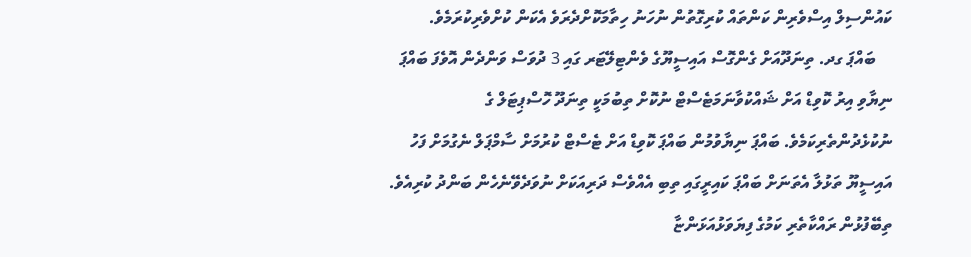ކައުންސިލް އިސްވެރިން ކަންތައް ކުރިގޮތުން ނުހަނު ހިތާމަކޮށްދެރަވެ އެކަން ކުށްވެރިކުރަމެވެ.
    ބައްޕަ ގދ. ތިނަދޫއަށް ގެންގޮސް އައިސީޔޫގެ ވެންޓިލޭޓަރ ގައި 3 ދުވަސް ވަންދެން އޮވެފަ ބައްޕަ ނިޔާވި އިރު ކޮވިޑް އަށް ޝައްކުވާނަމަޓެސްޓް ނުކޮށް ތިބުމަކީ ތިނަދޫ ހޮސްޕިޓަލް ގެ ނުކުޅެދުންތެރިކަމެވެ. ބައްޕަ ނިޔާވުމުން ބައްޕަ ކޮވިޑް އަށް ޓެސްޓް ކުރުމަށް ސާމްޕަލް ނެގުމަށް ފަހު އައިސީޔޫ ތަޅުލާ އެތަނަށް ބައްޕަ ކައިރީގައި ތިބި އެއްވެސް ދަރިއަކަށް ނުވަދެވޭނެހެން ބަންދު ކުރިއެވެ. ތިބޭފުޅުން ރައްކާތެރި ކަމުގެ ފިޔަވަޅުއަޅަންޏާ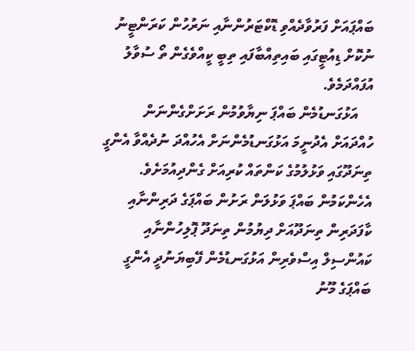ބައްޕައަށް ފަރުވާދެއްވި ޑޮކްޓަރުންނާއި ނަރުހުން ކަރަންޓީނު ނުކޮށް ޑިއުޓީގައި ބައިތިއްބާފައި ތިބީ ކީއްވެގެން ތޯ ސުވާލު އުފައްދަމެވެ.
    އަޅުގަނޑުމެން ބައްޕަ ނިޔާވުމުން ރަށަށްގެންނަން ހުއްދައަށް އެދުނީމަ އަޅުގަނޑުމެންނަށް އެހުއްދަ ނުދެއްވާ އެންގީ ތިނަދޫގައި ވަޅުލުމުގެ ކަންތައް ކުރިއަށް ގެންދިއުމަށެވެ. އެހެންކަމުން ބައްޕަ ވަޅުލަން ރަށުން ބައްޕަގެ ދަރިންނާއި ކާފަދަރިން ތިނަދޫއަށް ދިޔުމުން ތިނަދޫ ޕޮލިހުންނާއި ކައުންސިލް އިސްވެރިން އަޅުގަނޑުމެން ފޭބިޔަނުދީ އެންގީ ބައްޕަގެ މޫނު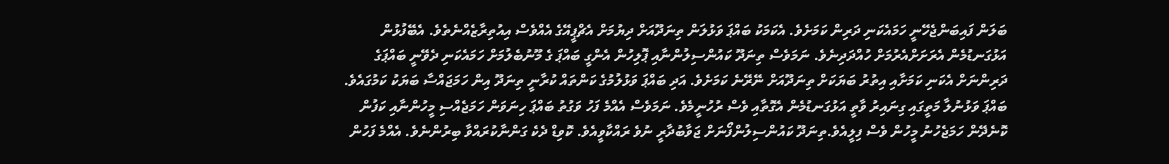ބަލަން ފައިބަންޖެހޭނީ ހަމައެކަނި ދަރިން ކަމަށެވެ. އެކަމަކު ބައްޕަ ވަޅުލަން ތިނަދޫއަށް ދިޔުމަށް އެޗްޕީއޭގެ އެއްވެސް އިއުތިރާޒެއްނެތެވެ. އެބޭފުޅުން އަޅުގަނޑުމެން އެރަށަށްއެރުމަށް ހުއްދަދިނެވެ. ނަމަވެސް ތިނަދޫ ކައުންސިލުންނާއި ޕޮލިހުން އެންގީ ބައްޕަ ގެ މޫނުބެލުމަށް ހަމައެކަނި ދެވޭނީ ބައްޕަގެ ދަރިންނަށް އެކަނި ކަމަށާއި އިތުރު ބަޔަކަށް ތިނަދޫއަށް ނޭރޭނެ ކަމަށެވެ. އަދި ބައްޕަ ވަޅުލުމުގެ ކަންތައް ކުރާނީ ތިނަދޫ އިން ހަމަޖައްސާ ބަޔަކު ކަމުގައެވެ. ބައްޕަ ވަޅުނުލާ މަތީގައި ގިނައިރު ވާތީ އަޅުގަނޑުމެން އެގޮތާއި ވެސް ރުހުނީމެވެ. ނަމަވެސް އެއްމެ ފަހު ވަގުތު ބައްޕަ ހިނަވަން ހަމަޖެއްސި މީހުންނާއި ކަފުން ކޮނެދޭން ހަމަޖެހުނު މީހުން ވެސް ފިލީއެވެ.ތިނަދޫ ކައުންސިލުންފޯނަށް ޖަވާބުދާރީ ނުވެ ރައްކާވީއެވެ. ކޮވިޑް ދެކެ ގަންނާކުރައްވާ ބިރުންނެވެ. އެއްމެ ފަހުން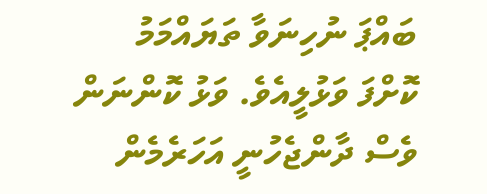ބައްޕަ ނުހިނަވާ ތަޔައްމަމު ކޮށްފަ ވަޅުލީއެވެ. ވަޅު ކޮންނަން ވެސް ދާންޖެހުނީ އަހަރެމެން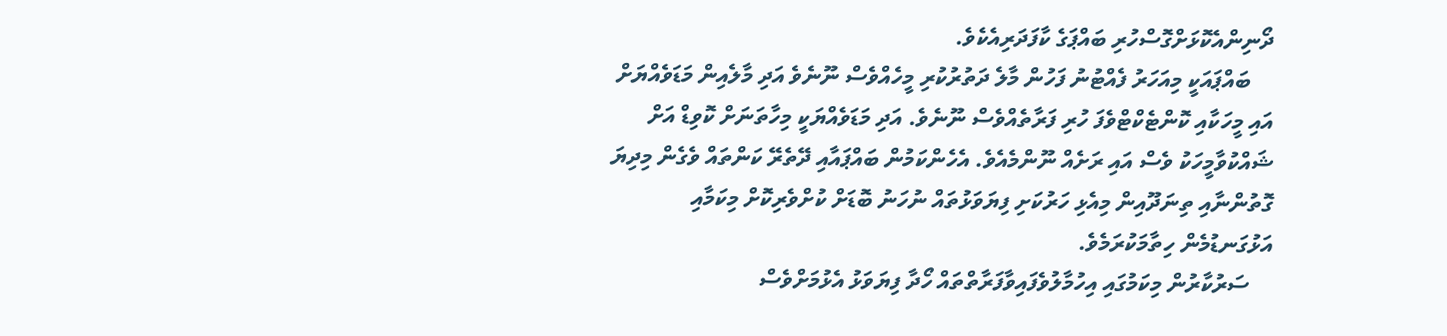ދޯނިންއެކޮޅަށްގޮސްހުރި ބައްޕަގެ ކާފަދަރިއެކެވެ.
    ބައްޕައަކީ މިއަހަރު ފެއްޓުނު ފަހުން މާލެ ދަތުރުކުރި މީހެއްވެސް ނޫނެވެ އަދި މާލެއިން މަޑަވެއްޔަށް އައި މީހަކާއި ކޮންޓެކްޓްވެފަ ހުރި ފަރާތެއްވެސް ނޫނެވެ. އަދި މަޑަވެއްޔަކީ މިހާތަނަށް ކޮވިޑް އަށް ޝައްކުވާމީހަކު ވެސް އައި ރަށެއް ނޫންމެއެވެ. އެހެންކަމުން ބައްޕައާއި ދޭތެރޭ ކަންތައް ވެގެން މިދިޔަ ގޮތުންނާއި ތިނަދޫއިން މިއެޅި ހަރުކަށި ފިޔަވަޅުތައް ނުހަނު ބޮޑަށް ކުށްވެރިކޮށް މިކަމާއި އަޅުގަނޑުމެން ހިތާމަކުރަމެވެ.
    ސަރުކާރުން މިކަމުގައި އިހުމާލުވެފައިވާފަރާތްތައް ހޯދާ ފިޔަވަޅު އެޅުމަށްވެސް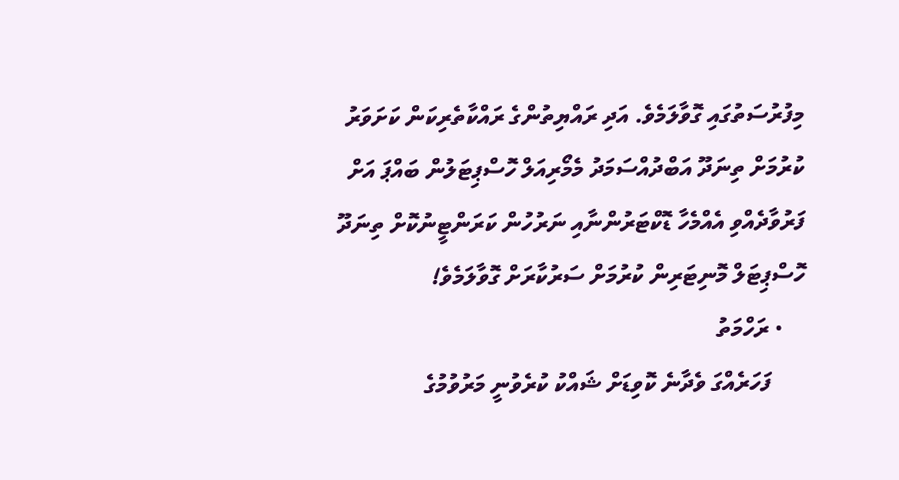މިފުރުސަތުގައި ގޮވާލަމެވެ. އަދި ރައްޔިތުންގެ ރައްކާތެރިކަން ކަށަވަރު ކުރުމަށް ތިނަދޫ އަބްދުއްސަމަދު މެމޯރިއަލް ހޮސްޕިޓަލުން ބައްޕަ އަށް ފަރުވާދެއްވި އެއްމެހާ ޑޮކްޓަރުންނާއި ނަރުހުން ކަރަންޓީނުކޮށް ތިނަދޫ ހޮސްޕިޓަލް މޮނިޓަރިން ކުރުމަށް ސަރުކާރަށް ގޮވާލަމެވެ!
    • ރަހްމަތު
      ފަހަރެއްގަ ވެދާނެ ކޮވިޑަށް ޝައްކު ކުރެވުނީ މަރުވުމުގެ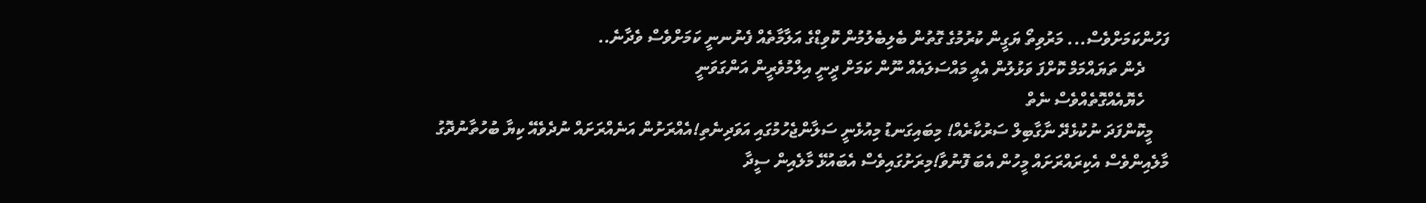ފަހުންކަމަށްވެސް... މަރުވިތޯ ޔަގީން ކުރުމުގެ ގޮތުން ބެލިބެލުމުން ކޮވިޑްގެ އަލާމާތެއް ފެނުނނީ ކަމަށްވެސް ވެދާނެ..
      ދެން ތަޔައްމަމް ކޮށްފަ ވަޅުލުން އެއީ މައްސަލައެއް ނޫން ކަމަށް ދީނީ އިލްމުވެރީން އަންގަވަނީ
      ހެޔޮއެއްގޮތެއްވެސް ނެތް
    މީކޮންފަދަ ނުކުޅެދޭ ނާގާބިލް ސަރުކާރެއް! މިބައިގަނޑު މިއުޅެނީ ސަލާންޖެހުމުގައި އަވަދިނެތި!އެއްރަށުން އަނެއްރަށައް ނުދެވެއޭ ކިޔާ ބުހުތާނުދޮގު މާލެއިންވެސް އެކިރައްރަށައް މީހުން އެބަ ފޮނުވާ!މިރަށުގައިވެސް އެބައުޅޭ މާލެއިން ސީދާ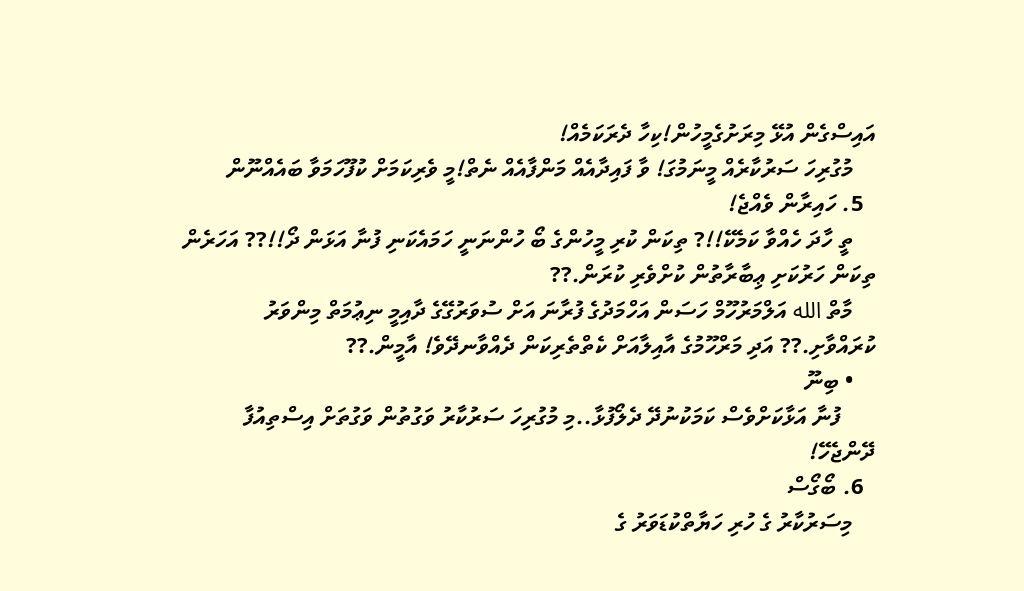އައިސްގެން އުޅޭ މިރަށުގެމީހުން!ކިހާ ދެރަކަމެއް!
    މުގުރިހަ ސަރުކާރެއް މީނަމުގަ! ވާ ފައިދާއެއް މަންފާއެއް ނެތް!މީ ވެރިކަމަށް ކުފޫހަމަވާ ބައެއްނޫން
  5. ހައިރާން ވެއްޖެ!
    ތީ ހާދަ ހެއްވާ ކަމެކޭ!!? ތިކަން ކުރި މީހުންގެ ބޯ ހުންނަނީ ހަމައެކަނި ފުނާ އަޅަން ދޯ!!?? އަހަރެން ތިކަން ހަރުކަށި ޢިބާރާތުން ކުށްވެރި ކުރަން.??
    މާތް الله އަލްމަރުހޫމް ހަސަން އަހްމަދުގެ ފުރާނަ އަށް ސުވަރުގޭގެ ދާއިމީ ނިޢުމަތް މިންވަރު ކުރައްވާށި.?? އަދި މަރްހޫމުގެ އާއިލާއަށް ކެތްތެރިކަން ދެއްވާނދޭވެ! އާމީން.??
    • ބިނޫ
      ފުނާ އަޅާކަށްވެސް ކަމަކުނުދޭ ދެލޯފުޅާ..މި މުގުރިހަ ސަރުކާރު ވަގުތުން ވަގުތަށް އިސްތިއުފާ ދޭންޖެހޭ!
  6. ބޯގޯސް
    މިސަރުކާރު ގެ ހުރި ހަޔާތްކުޑަވަރު ގެ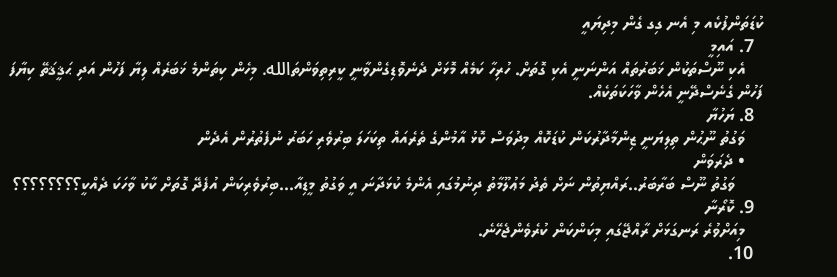ކުޑަތަންފުކެއ މި އެނ ގިގ ގެން މިދިޔައީ
  7. އައިމީ
    އެކި ނޫސްތަކުން ޚަބަރުތައް އަންނަނީ އެކި ގޮތަށް. ހުރިހާ ކަމެއް މޮޅަށް ދެނެވޮޑިގެންވާނީ ކީރިތިވަންތަالله. މިހެން ކިތަންމެ ޚަބަރެއް ލިޔާ ފަހުން އަދި ޙަޤީޤަތޭ ކިޔާފަ ފަހުން ގެނެސްދޭނީ އެހެން ވާހަކަތަކެއް.
  8. ޔަހުޔާ
    ވަގުތު ނޫޙުން ތިލިޔަނީ ޒިންމާދާރުކަން ކުޑަކޮއް މިދުވަސް ކޮޅު އާމުންގެ ތެރެއައް ތިކަހަލަ ބިރުވެރި ހަބަރު ނުފެތުރުން އެދެން
    • ދެރަވަން
      ވަގުތު ނޫސް ބަރާބަރު..ރައްޔިތުން ނަށް ތެދު މަޢުލޫމާތު ދިނުމުގައި އެންމެ ކުޅަދާނަ އީ ވަގުތު މީޑިއާ...ބިރުވެރިކަން އުފެދޭ ގޮތަށް ކާކު ވާހަކަ ދެއްކީ؟؟؟؟؟؟؟؟
  9. ކޮރޯނާ
    މިއަށްވުރެ ރަނގަޅަށް ރާއްޖޭގައި މިކަންކަން ކުރެވެންޖެހޭނެ.
  10.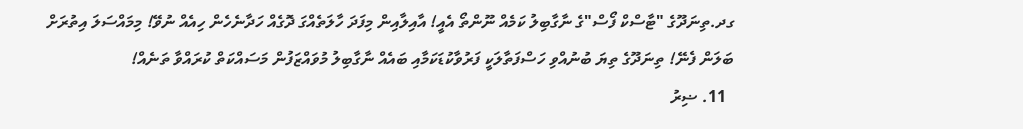ގދ.ތިނަދޫގެ "ޓާސްކް ފޯސް"ގެ ނާގާބިލު ކަމެއް ނޫންތޯ އެއީ! އާއިލާއިން މިފަދަ ހާލަތެއްގަ ދޮގެއް ހަދާނެހެން ހިއެއް ނުވޭ! މިމައްސަލަ އިތުރަށް ބަލަން ފެނޭ! ތިނަދޫގެ ތިޔަ ބުނުއްވި ހަސްފަތާލަކީ ފަރުވާކުޑަކަމާއި ބައެއް ނާގާބިލު މުވައްޒަފުން މަސައްކަތް ކުރައްވާ ތަނެއް!
  11. ޟިރު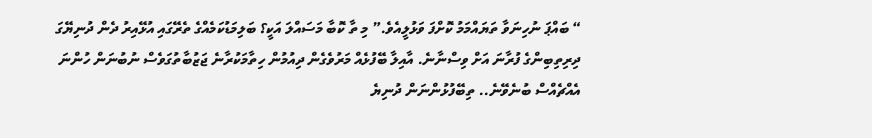“ ބައްޕަ ނުހިނަވާ ތަޔައްމަމު ކޮށްފަ ވަޅުލީއެވެ.” މި ތާ ކޮބާ މަސައްލަ އަކީ؟ ބަލިމަޑުކަމެއްގެ ތެރޭގައި އުޅޭއިރު ދެން ދުނިޔޭގަ ދިރިތިބިންގެ ފުރާނަ އަށް ވިސްނާނެ. އާއިލާ ބޭފުޅެއް މަރުވެގެން ދިއުމުން ހިތާމަކުރާނެ ޖަޒުބާތުގަވެސް ނުބުނަން ހުންނަ އެއްޗެއްސް ބުނެވޭނެ.. ތިބޭފުޅުންނަން ދުނިޔެ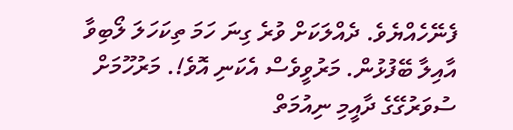ފެނޭހެއްޔެވެ. ދެއްލަކަށް ވުރެ ގިނަ ހަމަ ތިކަހަލަ ލޯބިވާ އާއިލާ ބޭފުޅުން. މަރުވީވެސް އެކަނި އޮވެ!. މަރުހޫމަށް ސުވަރުގޭގެ ދާއީމި ނިއުމަތް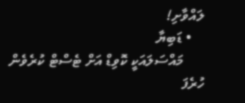ލައްވާށި!
    • ޑަބިޔާ
      މައްސަލައަކީ ކޮވިޑް އަށް ޓެސްޓް ކުރެވެން ހުރެފަ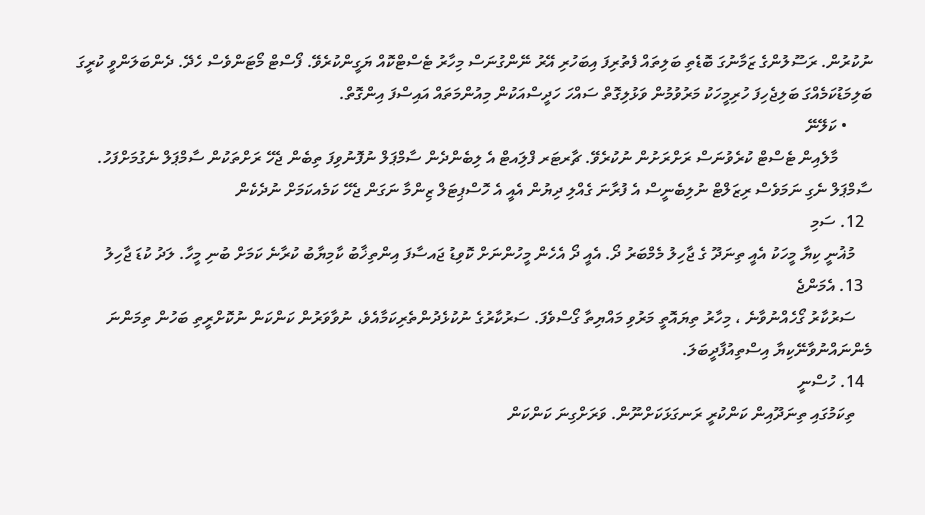ނުކުރުން. ރަސޫލުންގެ ޒަމާނުގަ ބޮޑެތި ބަލިތައް ފެތުރިފަ އިބަހުރި އޭރު ނޭންގުނަސް މިހާރު ޓެސްޓްކޮއް ޔަގީންކުރެވޭ. ފޯސްޓް މޯޓަންވެސް ހެދޭ. ދެންބަލަންވީ ކުރީގަ ބަލިމަޑުކަމެއްގަ ބަލިޖެހިފަ ހުރިމީހަކު މަރުވުމުން ވަޅުލިގޮތް ސައްހަ ހަދީސްއަކުން މިއުންމަތައް އައިސްފަ އިންގޮތް.
      • ކަލޭނޭ
        މާލެއިން ޓެސްޓް ކުރެވުނަސް ރަށްރަށުން ނުކުރެވޭ. ޗާރޓަރ ފްލަިއޓް އެ ލިބެންދެން ސާމްޕަލް ނުފޮނުވިފަ ތިބެން ޖެހޭ ރަށްތަކުން ސާމްޕަލް ނެގުމަށްފަހު. ސާމްޕަލް ނެގި ނަމަވެސް ރިޒަލްޓް ނުލިބެނީސް އެ ފުރާނަ ގެއްލި ދިޔުން އެއީ އެ ހޮސްޕިޓަލް ޒިންމާ ނަގަން ޖެހޭ ކަމެއކަމަށް ނުދެކެން
  12. ސަމި
    މުޣުނީ ކިޔާ މީހަކު އެއީ ތިނަދޫ ގެ ޖާހިލު މެމްބަރު ދޯ. އެއީ ދޯ އެހެން މީހުންނަށް ކޮވިޑު ޖައސާފަ އިންތިޚާބު ކާމިޔާބު ކުރާނެ ކަމަށް ބުނި މީހާ. ލަދު ކުޑަ ޖާހިލު
  13. އެމަންޖެ
    ސަރުކާރު ގޯހެއްނުވާނެ ، މިހާރު ތިޔައޮތީ މަރުވި މައްޔިތާ ގޯސްވެފަ. ސަރުކާރުގެ ނުކުޅެދުންތެރިކަމާއެވެ، ނުވާވަރުން ކަންކަން ނުކޮށްރީތި ބަހުން ތިމަންނަ މެންނައްނުވާނޭކިޔާ އިސްތިއުފާދީބަލަ.
  14. ހުސްނީ
    ތިކަމުގައި ތިނަދޫއިން ކަންކުރީ ރަނގަޅަކަށްނޫން. ވަރަށްގިނަ ކަންކަން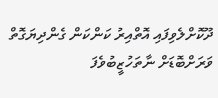ދޫކޮށްލެވިފައި އޮތްއިރު ކަންކަން ގެންދިޔަގޮތް ވަރަށްބޮޑަށް ނާތަހުޒީބުވެފަ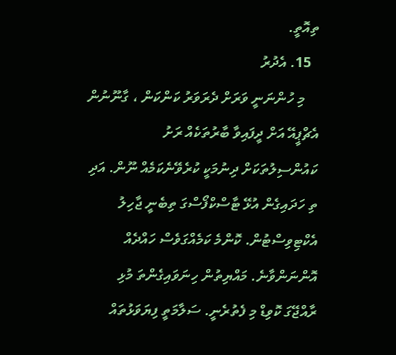ތިއޮތީ.
  15. އެދުރު
    މި ހުންނަނީ ވަރަށް ދެރަވަރު ކަންކަން ، ގާނޫނުން އެޗްޕީއޭ އަށް ދީފައިވާ ބާރުތަކެއް ރަށު ކައުންސިލުތަކަށް ދިނުމަކީ ކުރެވޭނެކަމެއް ނޫން. އަދި ތި ހަދައިގެން އުޅޭ ޓާސްކްފޯސްގަ ތިބެނީ ޖާހިލު އެކްޓިވިސްޓުން. ކޮންމެ ކަމެއްގަވެސް ހައްދެއް އޮންނަންވާނެ. މައްޔިތުން ހިނަވައިގެންތަ މުޅި ރާއްޖޭގަ ކޮވިޑް މި ފެތުރެނީ. ސަލާމަތީ ފިޔަވަޅުތައް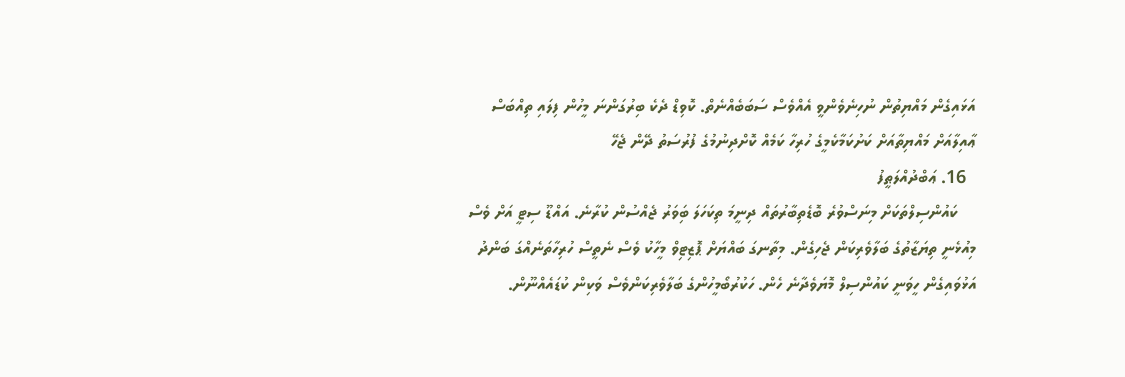އަޅައިގެން މައްޔިތުން ނުހިނެވެންވީ އެއްވެސް ސަބަބެއްނެތް. ކޮވިޑް ދެކެ ބިރުގަންނަ މީހުން ފިލައި ތިއްބަސް ޢާއިލާއަށް މައްޔިތާއަށް ކަށުކަމާކެމީގެ ހުރިހާ ކަމެއް ކޮށްދިނުމުގެ ފުރުސަތު ދޭން ޖެހޭ
  16. ޢަބްދުއްލަޠީފު
    ކައުންސިލްތަކަށް މިނަސްވުރެ ބޮޑެތިބާރުތައް ދިނީމަ ތިކަހަލަ ބަިވަރު ޖެއްސުން ކުރާނެ. އައްޑޫ ސިޓީ އަށް ވެސް މިއުޅެނީ ތިޔަޒާތުގެ ބަލާވެރިކަން ޖެހިގެން. މިތާނގަ ބައްޔަށް ޕޮޒިޓިވް މީހާކު ވެސް ނެތީސް ހުރިހާތަނެއްގަ ބަންދު އަޅުވައިގެން ހީވަނީ ކައުންސިލް މޮޔަވެދާނެ ހެން. ހަކުރުބޯމީހުންގެ ބަލާވެރިކަންވެސް ވަކިން ކުޑައެއްނޫން.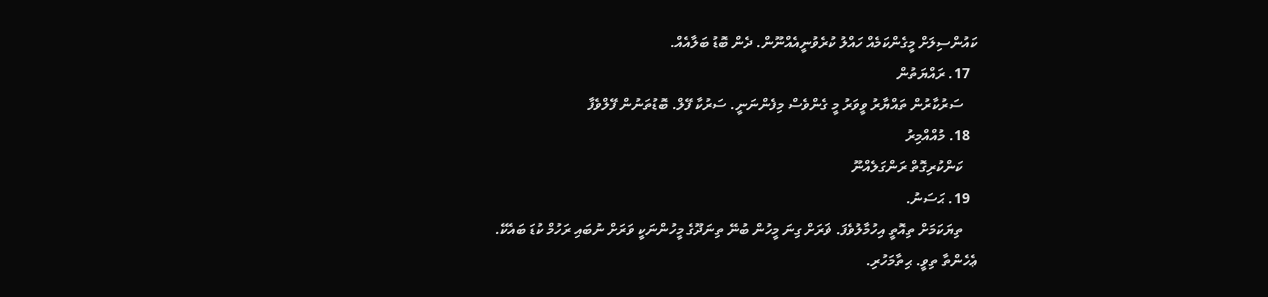ކައުންސިލަށް މީގެންކަމެއް ހައްލު ކުރެވުނީއެއްނޫން. ދެން ބޮޑު ބަލާއެއް.
  17. ރައްޔަތުން
    ސަރުކާރުން ތައްޔާރު ވީވަރު މީ ގެންވެސް މިފެންނަނީ. ސަރުކާ ފޭލް. ބޮޑުތަނުން ފޭލްވެފާ
  18. މުއްއްމިރު
    ކަންކުރިގޮތް ރަންގަލެއްނޫ
  19. ޙަސަނު.
    ތިޔަކަމަށް ތިއޮތީ އިހުމާލުވެފަ. ޥަރަށް ގިނަ މީހުން ބުނޭ ތިނަދޫގެ މީހުންނަކީ ވަރަށް ނުބައި ރަހުމް ކުޑަ ބައެކޭ. ޢެހެންތާ ތިވީ. ޙިތާމަހުރި.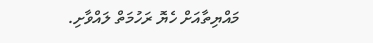މައްޔިތާއަށް ހެޔޮ ރަހުމަތް ލައްވާށި.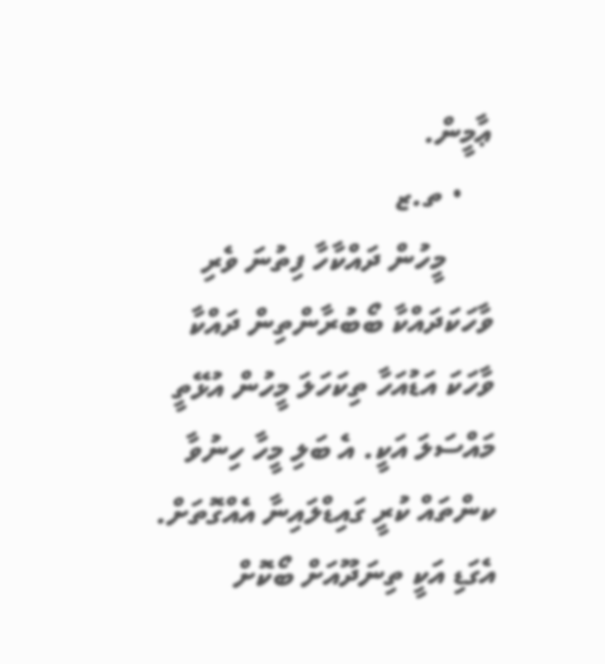ޢާމީން.
    • ތ.ޒ
      މީހުން ދައްކާހާ ފިތުނަ ވެރި ވާހަކަދައްކާ ބޯބުރާންތިން ދައްކާ ވާހަކަ އަޑުއަހާ ތިކަހަލަ މީހުން އުޅޭތީ މައްސަލަ އަކީ. އެ ބަލި މީހާ ހިނުވާ ކންތައް ކުރީ ގައިޑްލައިނާ އެއްގޮތަށް. އެގަޑި އަކީ ތިނަދޫއަށް ބޯކޮށް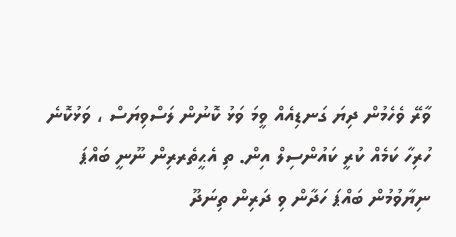ވާރޭ ވެހެމުން ދިޔަ ގަނޑިއެއް ވީމަ ވަޅު ކޮނުން ލަސްވިޔަސް ، ވަޅުކޮނެ ހުރިހާ ކަމެއް ކުރީ ކައުންސިލް އިން. ތި އެޙީތެރރިން ނޫނީ ބައްޕަ ނިޔާވުމުން ބައްޕަ ހަދާން ވި ދަރިން ތިނަދޫ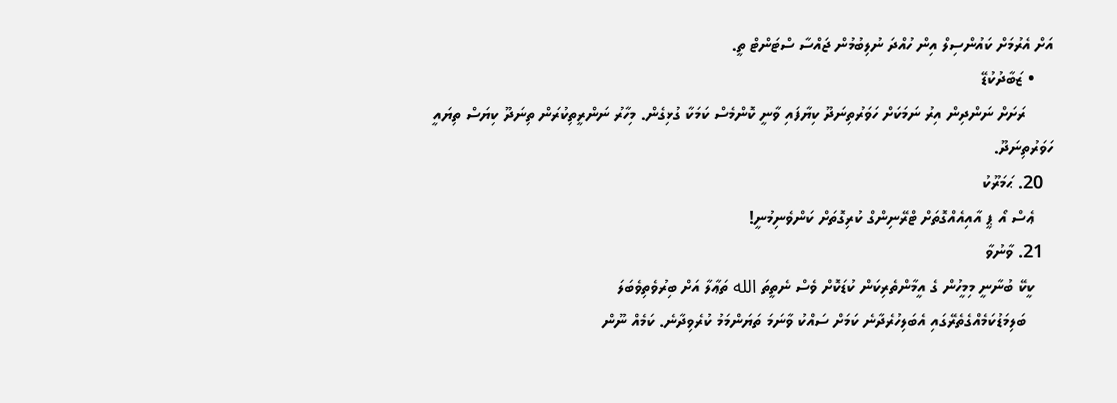އަށް އެރުމަށް ކައުންސިލް އިން ހުއްދަ ނުލިބުމުން ޖައްސާ ސްޓަންޓް ތީ.
    • ޒަބާދުކުޑޭ
      ރަށަށް ނަންދިން އިރު ނަމަކަށް ހަވަރުތިނަދޫ ކިޔާފައި ވާނީ ކޮންމެސް ކަމަކާ ގުޅިގެން. މިހާރު ނަންރީތިކުރަން ތިނަދޫ ކިޔަސް ތިޔައީ ހަވަރުތިނަދޫ.
  20. ޙަމަރޫކު
    ޢެސް އޯ ޕީ އާއިއެއްގޮތަށް ޓްރޭނިންގް ކުރިގޮތަށް ކަންވެނިމުނީ!
  21. ވާނުވާ
    ކީކޭ ބުނާނީ މިމީހުން ގެ އީމާންތެރިކަން ކުޑަކޮށް ވެސް ނެތީތަ الله ތަޢާލާ އަށް ބިރުވެތިވެބަލަ
      ބަލިމަޑުކަމެއްގެތެރޭގައި އެބަލިހުރެދާނެ ކަމަށް ސައްކު ވާނަމަ ތަޔަންމަމު ކުރެވިދާނެ. ކަމެއް ނޫން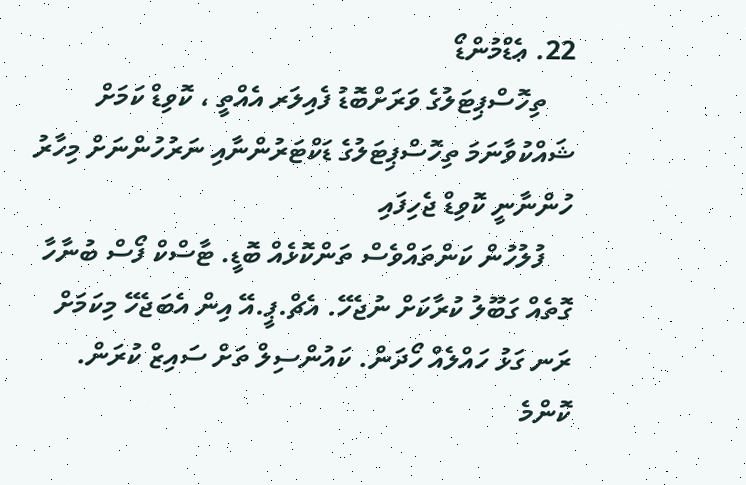22. ޢެޑްމުންޑޯ
    ތިހޮސްޕިޓަލުގެ ވަރަށްބޮޑު ފެއިލަރ އެއްތީ ، ކޮވިޑް ކަމަށް ޝައްކުވާނަމަ ތިހޮސްޕިޓަލުގެ ޑަކްޓަރުންނާއި ނަރުހުންނަށް މިހާރު ހުންނާނީ ކޮވިޑް ޖެހިފައި
    ފުލުހުން ކަންތައްވެސް ތަންކޮޅެއް ބޮޑީ. ޓާސްކް ފޯސް ބުނާހާ ގޮތެއް ގަބޫލު ކުރާކަށް ނުޖެހޭ. އެޗް.ޕީ.އޭ އިން އެބަޖެހޭ މިކަމަށް ރަނ ގަޅު ހައްލެއް ހޯދަން. ކައުންސިލް ތަށް ސައިޒް ކުރަން. ކޮންމެ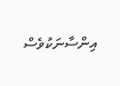އިންސާނަކުވެސް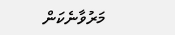މަރުވާނެކަން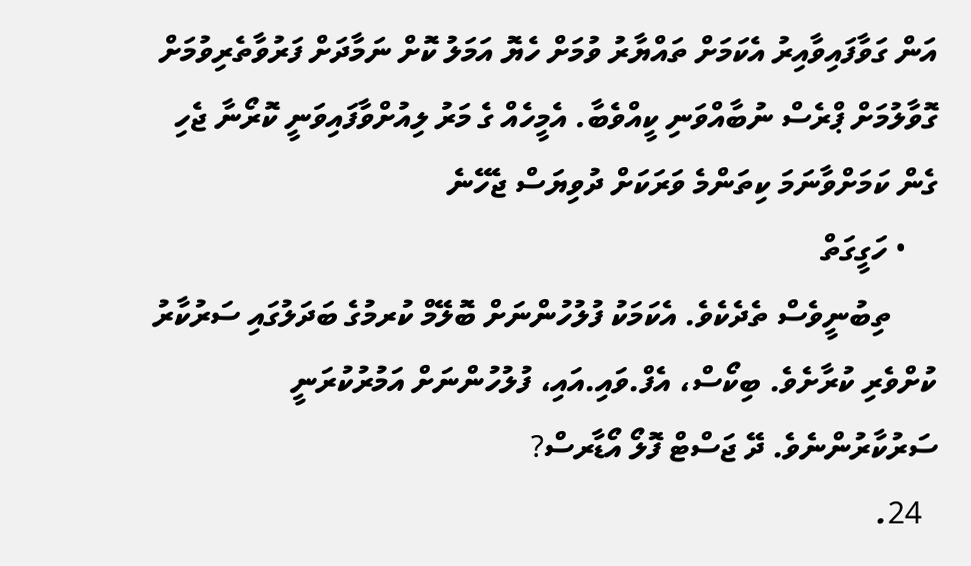އަން ގަވާފައިވާއިރު އެކަމަށް ތައްޔާރު ވުމަށް ހެޔޮ އަމަލު ކޮށް ނަމާދަށް ފަރުވާތެރިވުމަށް ގޮވާލުމަށް ޕްރެސް ނުބާއްވަނި ކީއްވެބާ. އެމީހެއް ގެ މަރު ލިއުށްވާފައިވަނީ ކޮރޯނާ ޖެހި ގެން ކަމަށްވާނަމަ ކިތަންމެ ވަރަކަށް ދުވިޔަސް ޖެހޭނެ
    • ހަގީގަތް
      ތިބުނީވެސް ތެދެކެވެ. އެކަމަކު ފުލުހުންނަށް ބޮލޭމް ކުރމުގެ ބަދަލުގައި ސަރުކާރު ކުށްވެރި ކުރާށެވެ. ބިކޯސް، އެފް.ވައި.އައި، ފުލުހުންނަށް އަމުރުކުރަނީ ސަރުކާރުންނެވެ. ދޭ ޖަސްޓް ފޮލޯ އޯޑާރސް?
  24.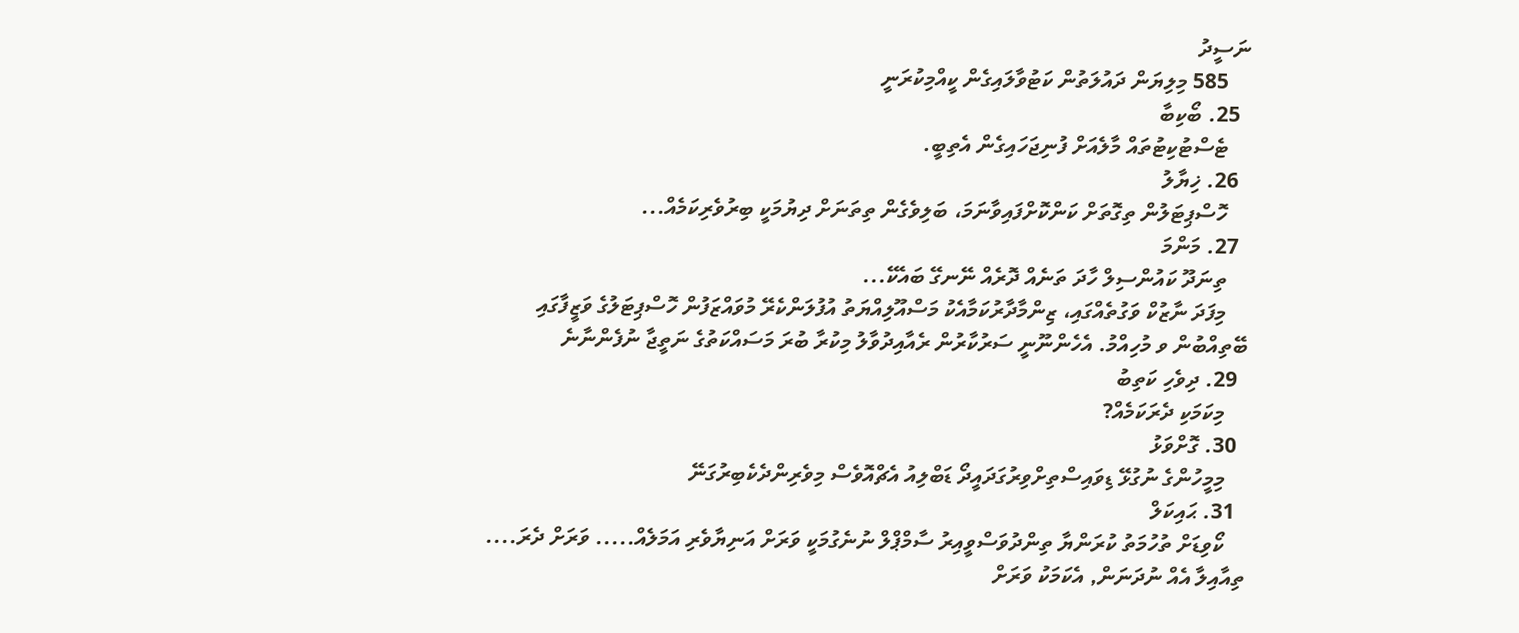ނަސީދު
    585 މިލިޔަން ދައުލަތުން ކަޓުވާލައިގެން ކީއްމިކުރަނީ
  25. ބޯކިބާ
    ޓެސްޓުކިޓުތައް މާލެއަށް ފުނިޖަހައިގެން އެތިބީ.
  26. ޚިޔާލު
    ހޮސްޕިޓަލުން ތިގޮތަށް ކަންކޮށްފައިވާނަމަ، ބަލިވެގެން ތިތަނަށް ދިޔުމަކީ ބިރުވެރިކަމެއް...
  27. މަންމަ
    ތިނަދޫ ކައުންސިލް ހާދަ ތަނެއް ދޮރެއް ނޭނގޭ ބައެކޭ...
    މިފަދަ ނާޒުކް ވަގުތެއްގައި، ޒިންމާދާރުކަމާއެކު މަސްއޫލިއްޔަތު އުފުލަންކެރޭ މުވައްޒަފުން ހޮސްޕިޓަލުގެ ވަޒީފާގައި ބޭތިއްބުން ވ މުހިއްމު. އެހެންނޫނީ ސަރުކާރުން ރެއާއިދުވާލު މިކުރާ ބުރަ މަސައްކަތުގެ ނަތީޖާ ނުފެންނާނެ
  29. ދިވެހި ކަތިބު
    މިކަމަކި ދެރަކަމެއް?
  30. ގޮށްވަޅު
    މިމީހުންގެ ނުގުޅޭ ޑިވައިސްތިށްވިރުގަދައީދޯ ޑަބްލިއު އެޗްއޮވެސް މިވެރިންދެކެބިރުގަނޭ
  31. ޙައިކަލް
    ކޯވިޑަށް ތުހުމަތު ކުރަންޔާ ތިންދުވަސްވީއިރު ސާމްޕްލް ނުނެގުމަކީ ވަރަށް އަނިޔާވެރި އަމަލެއް..... ވަރަށް ދެރަ.... ތިއާއިލާ އެއް ނުދަނަން, އެކަމަކު ވަރަށް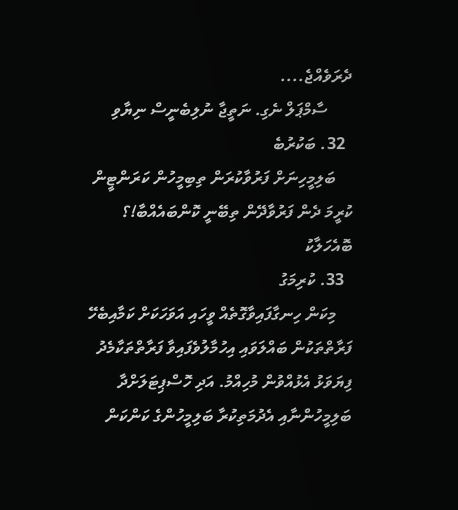ދެރަވެއްޖެ....
      ސާމްޕަލް ނެގި. ނަތީޖާ ނުލިބެނީސް ނިޔާވި
  32. ބަކުރުބެ
    ބަލިމީހިނަށް ފަރުވާކުރަން ތިބިމީހުން ކަރަންޓީން ކުރީމަ ދެން ފަރުވާދޭން ތިބޭނީ ކޮންބައެއްބާ!؟ ބޮއެހަލާކު
  33. ކުރިމަގު
    މިކަން ހިނގާފައިވާގޮތެއް ވީހައި އަވަހަކަށް ކަމާއިބެހޭ ފަރާތްތަކުން ބައްލަވައި އިހުމާލުވެފައިވާ ފަރާތްތަކާމެދު ފިޔަވަޅު އެޅުއްވުން މުހިއްމު. އަދި ހޮސްޕިޓަލަށްދާ ބަލިމީހުންނާއި އެދުމަތިކުރާ ބަލިމީހުންގެ ކަންކަން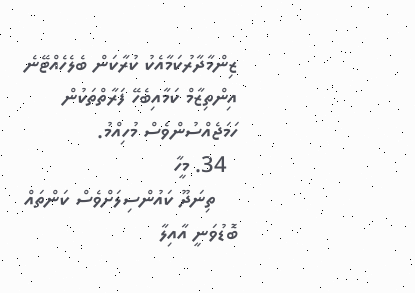ޒިންމާދާރުކަމާއެކު ކުރާކަން ބެލެހެއްޓޭނެ އިންތިޒާމް ކަމާއިބެހޭ ފަރާތްތަކުން ހަމަޖެއްސުންވެސް މުހިއްމު.
  34. މީހާ
    ތިނަދޫ ކައުންސިލަށްވެސް ކަންތައް ބޮޑުވަނީ އާއިލާ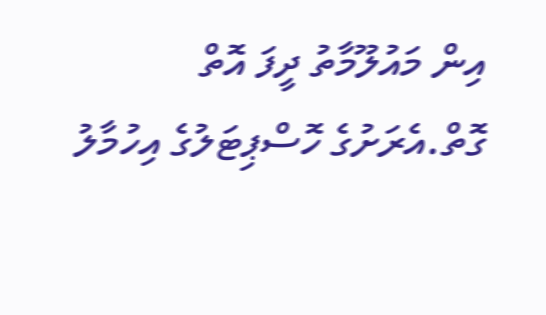އިން މައުލޫމާތު ދީފަ އޮތް ގޮތް.އެރަށުގެ ހޮސްޕިޓަލުގެ އިހުމާލު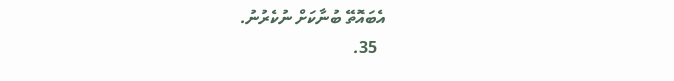އެބައޮތޭ ބުނާކަށް ނުކެރުނު.
  35.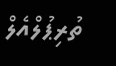ތުރިޕުލްއެލް